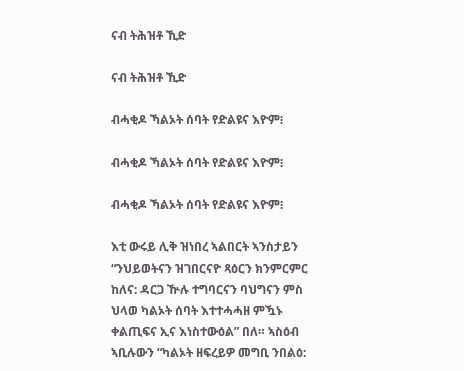ናብ ትሕዝቶ ኺድ

ናብ ትሕዝቶ ኺድ

ብሓቂዶ ኻልኦት ሰባት የድልዩና እዮም፧

ብሓቂዶ ኻልኦት ሰባት የድልዩና እዮም፧

ብሓቂዶ ኻልኦት ሰባት የድልዩና እዮም፧

እቲ ውሩይ ሊቅ ዝነበረ ኣልበርት ኣንስታይን “ንህይወትናን ዝገበርናዮ ጻዕርን ክንምርምር ከለና: ዳርጋ ዅሉ ተግባርናን ባህግናን ምስ ህላወ ካልኦት ሰባት እተተሓሓዘ ምዃኑ ቀልጢፍና ኢና እነስተውዕል” በለ። ኣስዕብ ኣቢሉውን “ካልኦት ዘፍረይዎ መግቢ ንበልዕ: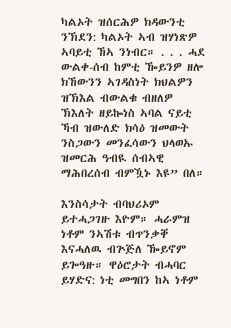ካልኦት ዝሰርሕዎ ክዳውንቲ ንኽደን: ካልኦት ኣብ ዝሃነጽዎ ኣባይቲ ኸኣ ንነብር። . . . ሓደ ውልቀ-ሰብ ከምቲ ዀይንዎ ዘሎ ክኸውንን ኣገዳስነት ክህልዎን ዝኽእል ብውልቁ ብዘለዎ ኽእለት ዘይኰነስ ኣባል ናይቲ ኻብ ዝውለድ ክሳዕ ዝመውት ንስጋውን መንፈሳውን ህላወኡ ዝመርሕ ዓብዪ ሰብኣዊ ማሕበረሰብ ብምዃኑ እዩ” በለ።

እንስሳታት ብባህሪኦም ይተሓጋገዙ እዮም። ሓራምዝ ነቶም ንኣሽቱ ብጥንቃቐ እናሓለዉ ብጕጅለ ዀይኖም ይጐዓዙ። ዋዕሮታት ብሓባር ይሃድና: ነቲ መግበን ከኣ ነቶም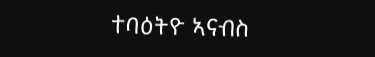ተባዕትዮ ኣናብስ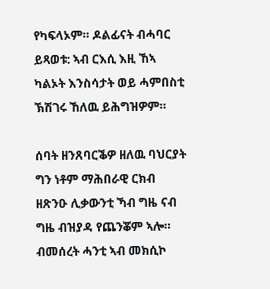የካፍላኦም። ዶልፊናት ብሓባር ይጻወቱ: ኣብ ርእሲ እዚ ኸኣ ካልኦት እንስሳታት ወይ ሓምበስቲ ኽሽገሩ ኸለዉ ይሕግዝዎም።

ሰባት ዘንጸባርቕዎ ዘለዉ ባህርያት ግን ነቶም ማሕበራዊ ርክብ ዘጽንዑ ሊቃውንቲ ኻብ ግዜ ናብ ግዜ ብዝያዳ የጨንቖም ኣሎ። ብመሰረት ሓንቲ ኣብ መክሲኮ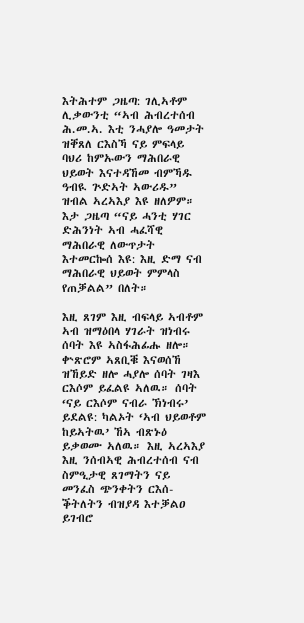እትሕተም ጋዜጣ: ገሊኣቶም ሊቃውንቲ “ኣብ ሕብረተሰብ ሕ.መ.ኣ. እቲ ንሓያሎ ዓመታት ዝቐጸለ ርእስኻ ናይ ምፍላይ ባህሪ ከምኡውን ማሕበራዊ ህይወት እናተዳኸመ ብምኻዱ ዓብዪ ጕድኣት ኣውሪዱ” ዝብል ኣረኣእያ እዩ ዘለዎም። እታ ጋዜጣ “ናይ ሓንቲ ሃገር ድሕንነት ኣብ ሓፈሻዊ ማሕበራዊ ለውጥታት እተመርኰሰ እዩ: እዚ ድማ ናብ ማሕበራዊ ህይወት ምምላስ የጠቓልል” በለት።

እዚ ጸገም እዚ ብፍላይ ኣብቶም ኣብ ዝማዕበላ ሃገራት ዝነብሩ ሰባት እዩ ኣስፋሕፊሑ ዘሎ። ቍጽሮም ኣጸቢቑ እናወሰኸ ዝኸይድ ዘሎ ሓያሎ ሰባት ገዛእ ርእሶም ይፈልዩ ኣለዉ። ሰባት ‘ናይ ርእሶም ናብራ ኽነብሩ’ ይደልዩ: ካልኦት ‘ኣብ ህይወቶም ከይኣትዉ’ ኸኣ ብጽኑዕ ይቃወሙ ኣለዉ። እዚ ኣረኣእያ እዚ ንሰብኣዊ ሕብረተሰብ ናብ ስምዒታዊ ጸገማትን ናይ መንፈስ ጭንቀትን ርእሰ-ቕትለትን ብዝያዳ እተቓልዐ ይገብሮ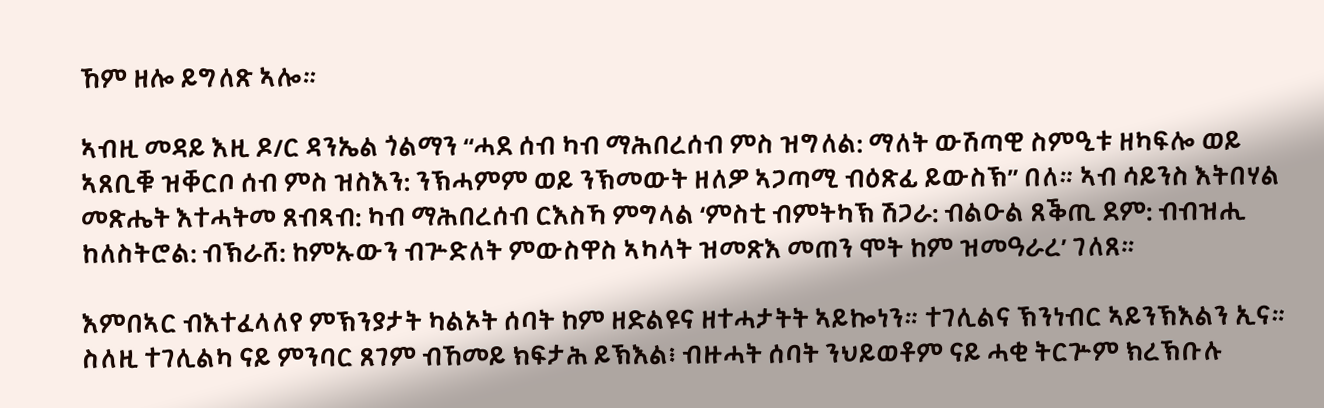ኸም ዘሎ ይግለጽ ኣሎ።

ኣብዚ መዳይ እዚ ዶ/ር ዳንኤል ጎልማን “ሓደ ሰብ ካብ ማሕበረሰብ ምስ ዝግለል: ማለት ውሽጣዊ ስምዒቱ ዘካፍሎ ወይ ኣጸቢቑ ዝቐርቦ ሰብ ምስ ዝስእን: ንኽሓምም ወይ ንኽመውት ዘለዎ ኣጋጣሚ ብዕጽፊ ይውስኽ” በለ። ኣብ ሳይንስ እትበሃል መጽሔት እተሓትመ ጸብጻብ: ካብ ማሕበረሰብ ርእስኻ ምግላል ‘ምስቲ ብምትካኽ ሽጋራ: ብልዑል ጸቕጢ ደም: ብብዝሒ ከለስትሮል: ብኽራሸ: ከምኡውን ብጕድለት ምውስዋስ ኣካላት ዝመጽእ መጠን ሞት ከም ዝመዓራረ’ ገለጸ።

እምበኣር ብእተፈላለየ ምኽንያታት ካልኦት ሰባት ከም ዘድልዩና ዘተሓታትት ኣይኰነን። ተገሊልና ኽንነብር ኣይንኽእልን ኢና። ስለዚ ተገሊልካ ናይ ምንባር ጸገም ብኸመይ ክፍታሕ ይኽእል፧ ብዙሓት ሰባት ንህይወቶም ናይ ሓቂ ትርጕም ክረኽቡሉ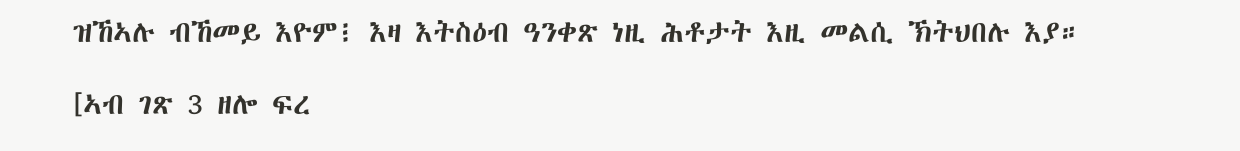ዝኸኣሉ ብኸመይ እዮም፧ እዛ እትስዕብ ዓንቀጽ ነዚ ሕቶታት እዚ መልሲ ኽትህበሉ እያ።

[ኣብ ገጽ 3 ዘሎ ፍረ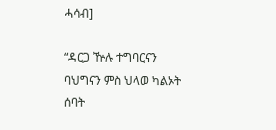ሓሳብ]

“ዳርጋ ዅሉ ተግባርናን ባህግናን ምስ ህላወ ካልኦት ሰባት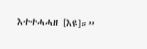እተተሓሓዘ [እዩ]።”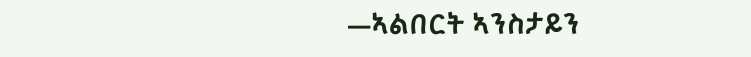—ኣልበርት ኣንስታይን